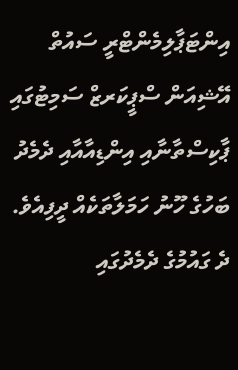އިންޓަޕާލިމެންޓްރީ ސައުތް އޭޝިއަން ސްޕީކަރޒް ސަމިޓުގައި ޕާކިސްތާނާއި އިންޑިއާއާއި ދެމެދު ބަހުގެ ހޫނު ހަމަލާތަކެއް ދީފިއެވެ.
ދެ ގައުމުގެ ދެމެދުގައި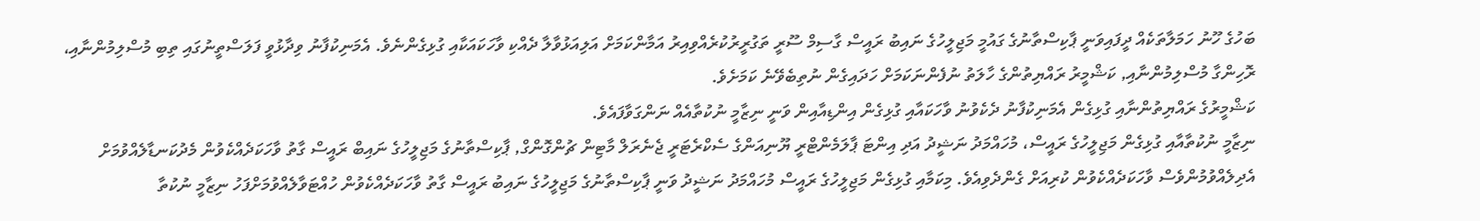ބަހުގެ ހޫނު ހަމަލާތަކެއް ދީފައިވަނީ ޕާކިސްތާނުގެ ގައުމީ މަޖިލީހުގެ ނައިބު ރައީސް ގާސިމް ސޫރީ ތަގުރީރުކުރެއްވިއިރު އަމާންކަމަށް އަލިއަޅުވާލާ ދެއްކި ވާހަކައަކާއި ގުޅިގެންނެވެ. އެމަނިކުފާނު ވިދާޅުވީ ފަލަސްތީނުގައި ތިބި މުސްލިމުންނާއި، ރޮހިންގާ މުސްލިމުންނާއި, ކަޝްމީރު ރައްޔިތުންގެ ހާލަތު ނުފެންނަކަމަށް ހަދައިގެން ނުތިބެވޭނެ ކަމަށެވެ.
ކަޝްމީރުގެ ރައްޔިތުންނާއި ގުޅިގެން އެމަނިކުފާނު ދެކެވުނު ވާހަކައާއި ގުޅިގެން އިންޑިއާއިން ވަނީ ނިޒާމީ ނުކުތާއެއް ނަންގަވާފައެވެ.
ނިޒާމީ ނުކުތާއާއި ގުޅިގެން މަޖިލީހުގެ ރައީސް، މުހައްމަދު ނަޝީދު އަދި އިންޓަ ޕާލަމެންޓްރީ ޔޫނިއަންގެ ސެކްރެޓަރީ ޖެނެރަލް މާޓިން ޗުންގޮންގް, ޕާކިސްތާނުގެ މަޖިލީހުގެ ނައިބް ރައީސް ގާތު ވާހަކަދެއްކެވުން މެދުކަނޑާލެއްވުމަށް އެދިލެއްވުމުންވެސް ވާހަކަދެއްކެވުން ކުރިއަށް ގެންދެވިއެވެ. މިކަމާއި ގުޅިގެން މަޖިލީހުގެ ރައީސް މުހައްމަދު ނަޝީދު ވަނީ ޕާކިސްތާނުގެ މަޖިލީހުގެ ނައިބު ރައީސް ގާތު ވާހަކަދެއްކެވުން ހުއްޓަވާލެއްވުމަށްފަހު ނިޒާމީ ނުކުތާ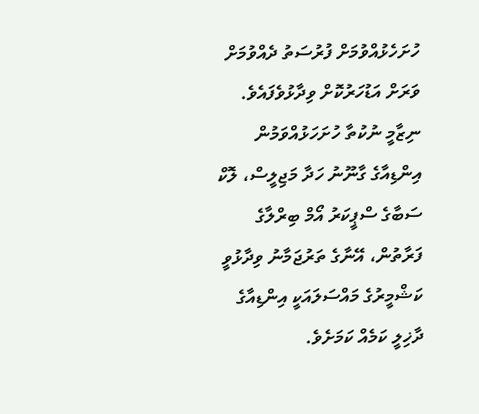ހުށަހެޅުއްވުމަށް ފުރުސަތު ދެއްވުމަށް ވަރަށް އަޑުހަރުކޮށް ވިދާޅުވެފައެވެ.
ނިޒާމީ ނުކުތާ ހުށަހަޅުއްވަމުން އިންޑިއާގެ ގާނޫނު ހަދާ މަޖިލީސް، ލޮކް ސަބާގެ ސްޕީކަރު އޯމް ބިރްލާގެ ފަރާތުން، އޭނާގެ ތަރުޖަމާނު ވިދާޅުވީ ކަޝްމީރުގެ މައްސަލައަކީ އިންޑިއާގެ ދާޚިލީ ކަމެއް ކަމަށެވެ.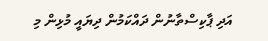އަދި ޕާކިސްތާނުން ދައްކަމުން ދިޔައީ މުޅިން މި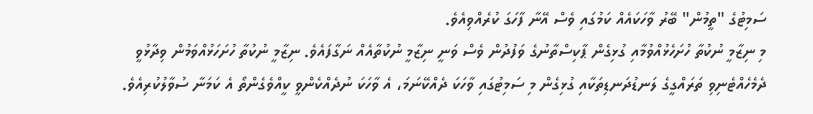ސަމިޓުގެ "ތީމުން" ބޭރު ވާހަކައެއް ކަމުގައި ވެސް އޭނާ ފާހަގަ ކުރެއްވިއެވެ.
މި ނިޒާމީ ނުކުތާ ހުށަހެޅުއްވުމާއި ގުޅިގެން ޕާކިސްތާނުގެ ވަފުދުން ވެސް ވަނީ ނިޒާމީ ނުކުތާއެއް ނަގާފައެވެ. ނިޒާމީ ނުކުތާ ހުށަހަޅުއްވަމުން ވިދާޅުވީ ދެމެހެއްޓެނިވި ތަރައްގީގެ ލަނޑުދަނޑިތަކާއި ގުޅިގެން މި ސަމިޓުގައި ވާހަކަ ދެއްކޭނަމަ، އެ ވާހަކަ ނުދެއްކެންވީ ކީއްވެގެންތޯ އެ ކަމަނާ ސުވާލުކުރިއެވެ.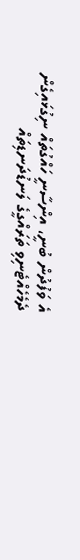އެ ވަފުދުން ބުނީ، އިންސާނީ ހައްގުތައް ނިގުޅައިގެން ދެމެހެއްޓެނިވި ތަރައްގީގެ ލަނޑުދަނޑިތައް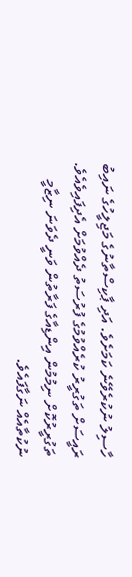ހާސިލު ނުކުރެވޭނެ ކަމަށެވެ. އަދި ޕާކިސްތާނުގެ މަޖިލީހުގެ ނައިބު ރައީސަށް ތަގުރީރު ކުރެއްވުމުގެ ފުރުސަތު ދެއްވުމަށް އެދިފައިވެއެވެ.
ތަގުރީރުކޮށް ނިމުމުން އިންޑިއާގެ ފަރާތުން ވަނީ ދެވަނަ ނިޒާމީ ނުކުތާއެއް ނަގާފައެވެ.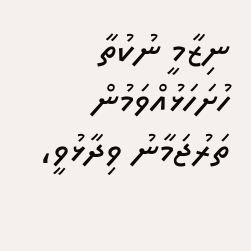ނިޒާމީ ނުކުތާ ހުށަހަޅުއްވަމުން ތަރުޖަމާނު ވިދާޅުވީ،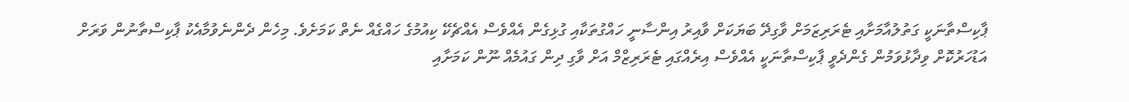ޕާކިސްތާނަކީ ގަތުލުއާމަށާއި ޓެރަރިޒަމަށް ވާގިދޭ ބަޔަކަށް ވާއިރު އިންސާނީ ހައްގުތަކާއި ގުޅިގެން އެއްވެސް އެއްޗެކޭ ކިއުމުގެ ހައްގެއް ނެތް ކަމަށެވެ. މިހެން ދެންނެވުމާއެކު ޕާކިސްތާނުން ވަރަށް އަޑުހަރުކޮށް ވިދާޅުވަމުން ގެންދެވީ ޕާކިސްތާނަކީ އެއްވެސް އިރެއްގައި ޓެރަރިޒްމް އަށް ވާގި ދިން ގައުމެއް ނޫން ކަމަށާއި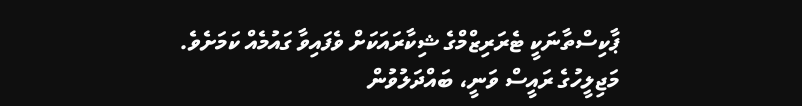ޕާކިސްތާނަކީ ޓެރަރިޒްމްގެ ޝިކާރައަކަށް ވެފައިވާ ގައުމެއް ކަމަށެވެ.
މަޖިލީހުގެ ރައީސް ވަނީ، ބައްދަލުވުން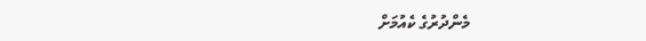މެންދުރުގެ ކެއުމަށް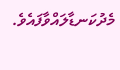މެދުކަނޑާލައްވާފައެވެ.